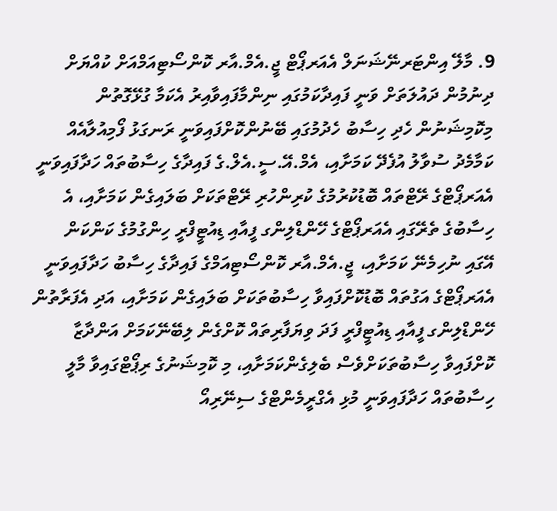9. މާލޭ އިންޓަރނޭޝަނަލް އެއަރޕޯޓް ޖީ.އެމް.އާރ ކޮންސޯޓިއަމްއަށް ކުއްޔަށް ދިނުމުން ދައުލަތަށް ވަނީ ފައިދާކަމުގައި ނިންމާފައިވާއިރު އެކަމާ ގުޅޭގޮތުން މިކޮމިޝަނުން ހެދި ހިސާބު ހެދުމުގައި ބޭނުންކޮށްފައިވަނީ ރަނގަޅު ފޯމިއުލާއެއް ކަމާމެދު ސުވާލު އުފެދޭ ކަމަށާއި، އެމް.އޭ.ސީ.އެލް.ގެ ފައިދާގެ ހިސާބުތައް ހަދާފައިވަނީ އެއަރޕޯޓްގެ ރޭޓްތައް ބޮޑުކުރުމުގެ ކުރިންހުރި ރޭޓްތަކަށް ބަލައިގެން ކަމަށާއި، އެ ހިސާބުގެ ތެރޭގައި އެއަރޕޯޓްގެ ހޭންޑްލިންގ ފީއާއި ޑިއުޓީފްރީ ހިންގުމުގެ ކަންކަން އޭގައި ނުހިމެނޭ ކަމަށާއި، ޖީ.އެމް.އާރ ކޮންސޯޓިއަމްގެ ފައިދާގެ ހިސާބު ހަދާފައިވަނީ އެއަރޕޯޓްގެ އަގުތައް ބޮޑުކޮށްފައިވާ ހިސާބުތަކަށް ބަލައިގެން ކަމަށާއި، އަދި އެފަރާތުން ހޭންޑްލިންގ ފީއާއި ޑިއުޓީފްރީ ފަދަ ވިޔަފާރިތައް ކޮށްގެން ލިބޭނޭކަމަށް އަންދާޒާ ކޮށްފައިވާ ހިސާބުތަކަށްވެސް ބެލިގެންކަމަށާއި، މި ކޮމިޝަނުގެ ރިޕޯޓްގައިވާ މާލީ ހިސާބުތައް ހަދާފައިވަނީ މުޅި އެގްރީމެންޓްގެ ސިނޭރިއޯ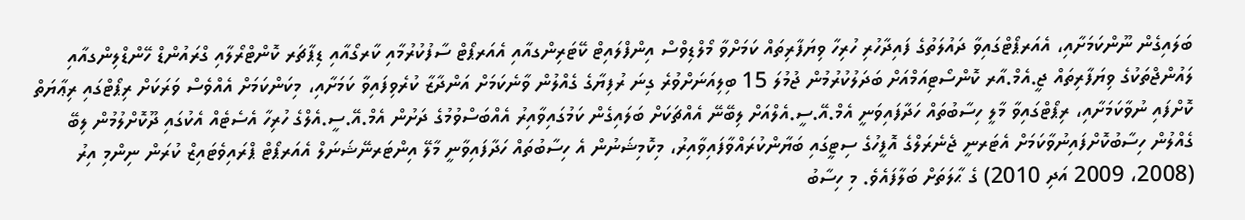ބަލައިގެން ނޫންކަމަށާއި، އެއަރޕޯޓްގައިވާ ދައުލަތުގެ ފައިދާހުރި ހުރިހާ ވިޔަފާރިތައް ކަމަށްވާ މޯލްޑިވްސް އިންފްލައިޓް ކޭޓަރިންގއާއި އެއަރޕޯޓް ސާފުކުރުމާއި ކާރގޯއާއި ޑިޕާޗަރ ކޮންޓްރޯލާއި ގްރައުންޑް ހޭންޑްލިންގއާއި ލައުންޖްތަކުގެ ވިޔަފާރިތައް ޖީ.އެމް.އާރ ކޮންސޯޓިއަމްއަށް ބަދަލުކުރުމުން ޖުމުލަ 15 ބިލިއަނަށްވުރެ ގިނަ ރުފިޔާގެ ގެއްލުން ވާނެކަމަށް އަންދާޒާ ކުރެވިފައިވާ ކަމަށާއި، މިކަންކަމަށް އެއްވެސް ވަރަކަށް ރިޕޯޓްގައި ރިޢާޔަތް ކޮށްފައި ނުވާކަމަށާއި، ރިޕޯޓްގައިވާ މާލީ ހިސާބުތައް ހަދާފައިވަނީ އެމް.އޭ.ސީ.އެލްއަށް ލިބޭނޭ އެއްޗަކަށް ބަލައިގެން ކަމުގައިވާއިރު އެއްބަސްވުމުގެ ދަށުން އެމް.އޭ.ސީ.އެލްގެ ހުރިހާ އެސެޓެއް އެކުގައި ދޫކޮށްލުމުން ލިބޭ ގެއްލުން ހިސާބުކޮށްފައިނުވާކަމަށް އެޓަރނީ ޖެނެރަލްގެ އޮފީހުގެ ސިޓީގައި ބަޔާންކުރައްވާފައިވާއިރު، މިކޮމިޝަނުން އެ ހިސާބުތައް ހަދާފައިވާނީ މާލޭ އިންޓަރނޭޝަނަލް އެއަރޕޯޓް ޕްރައިވެޓައިޒް ކުރަން ނިންމި އިރު (2008، 2009 އަދި 2010) ގެ ޙާލަތަށް ބަލާފައެވެ. މި ހިސާބު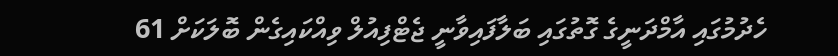ހެދުމުގައި އާމްދަނީގެ ގޮތުގައި ބަލާފައިވާނީ ޖެޓްފިއުލް ވިއްކައިގެން ބޮލަކަށް 61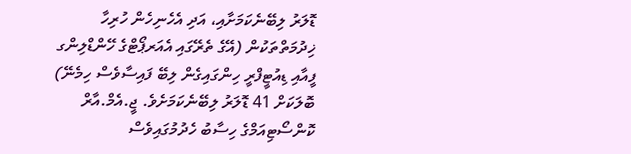ޑޮލަރު ލިބޭނެކަމަށާއި، އަދި އެހެނިހެން ހުރިހާ ޚިދުމަތްތަކުން (އޭގެ ތެރޭގައި އެއަރޕޯޓްގެ ހޭންޑްލިންގ ފީއާއި ޑިއުޓީފްރީ ހިންގައިގެން ލިބޭ ފައިސާވެސް ހިމެނޭ) ބޮލަކަށް 41 ޑޮލަރު ލިބޭނެކަމަށެވެ. ޖީ.އެމް.އާރް ކޮންސޯޓިއަމްގެ ހިސާބު ހެދުމުގައިވެސް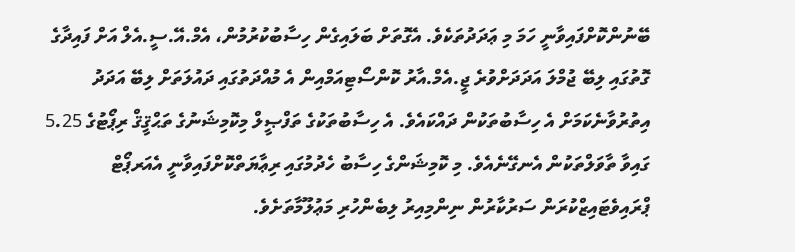ބޭނުންކޮށްފައިވާނީ ހަމަ މި ޢަދަދުތަކެވެ. އެގޮތަށް ބަލައިގެން ހިސާބުކުރުމުން، އެމް.އޭ.ސީ.އެލް އަށް ފައިދާގެ ގޮތުގައި ލިބޭ ޖުމްލަ އަދަދަށްވުރެ ޖީ.އެމް.އާރު ކޮންސޯޓިއަމްއިން އެ މުއްދަތުގައި ދައުލަތަށް ލިބޭ އަދަދު އިތުރުވާނެކަމަށް އެ ހިސާބުތަކުން ދައްކައެވެ. އެ ހިސާބުތަކުގެ ތަފްޞީލް މިކޮމިޝަނުގެ ތަޙްޤީޤް ރިޕޯޓުގެ 5.25 ގައިވާ ތާވަލްތަކުން އެނގޭނެއެވެ. މި ކޮމިޝަންގެ ހިސާބު ހެދުމުގައި ރިޢާޔަތްކޮށްފައިވާނީ އެއަރޕޯޓް ޕްރައިވެޓައިޒްކުރަން ސަރުކާރުން ނިންމިއިރު ލިބެންހުރި މަޢުލޫމާތަށެވެ.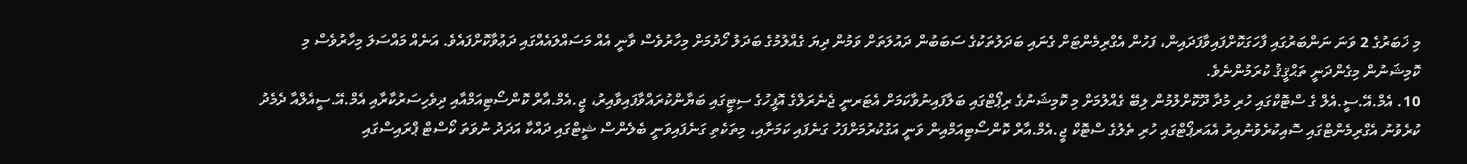މި ޚަބަރުގެ 2 ވަނަ ނަންބަރުގައި ފާހަގަކޮށްފައިވާފަދައިން، ފަހުން އެގްރިމެންޓަށް ގެނައި ބަދަލުތަކުގެ ސަބަބުން ދައުލަތަށް ވަމުން ދިޔަ ގެއްލުމުގެ ބަދަލު ހޯދުމަށް މިހާރުވެސް ވާނީ އެއް މަސައްލައެއްގައި ދަޢުވާކޮށްފައެވެ. އަނެއް މައްސަލަ މިހާރުވެސް މި ކޮމިޝަނުން މިގެންދަނީ ތަޙްޤީޤު ކުރަމުންނެވެ.
10. އެމް.އޭ.ސީ.އެލް ގެ ސްޓޮކްގައި ހުރި މުދާ ދޫކޮށްލުމުން ލިބޭ ގެއްލުމަށް މި ކޮމިޝަނުގެ ރިޕޯޓްގައި ބަލާފައިނުވާކަމަށް އެޓަރނީ ޖެނެރަލްގެ އޮފީހުގެ ސިޓީގައި ބަޔާންކުރައްވާފައިވާއިރު، ޖީ.އެމް.އާރް ކޮންސޯޓިއަމްއާއި ދިވެހިސަރުކާރާއި އެމް.އޭ.ސީއެލްއާ ދެމެދު ކުރެވުނު އެގްރިމެންޓްގައި ސޮއިކުރެވުނުއިރު އެއަރޕޯޓްގައި ހުރި ތެލުގެ ސްޓޮކް ޖީ.އެމް.އާރް ކޮންސޯޓިއަމްއިން ވަނީ އަގުކުރުމަށްފަހު ގަނެފައި ކަމަށާއި، މިތަކެތި ގަނެފައިވަނީ ބެލެންސް ޝީޓްގައި ދައްކާ އަދަދު ނުވަތަ ކޯސްޓް ޕްރައިސްގައި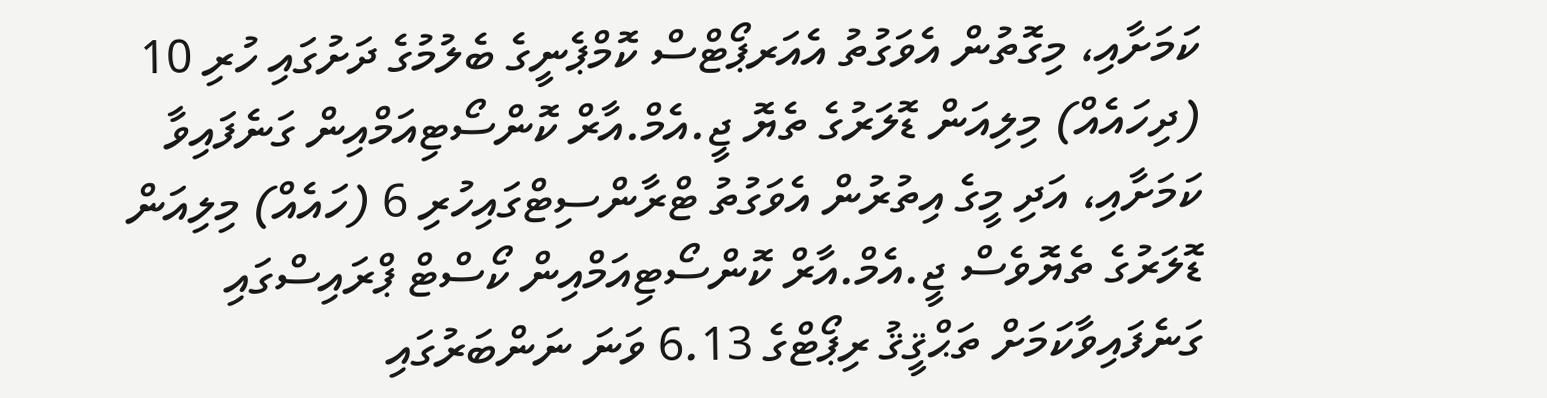ކަމަށާއި، މިގޮތުން އެވަގުތު އެއަރޕޯޓްސް ކޮމްޕެނީގެ ބެލުމުގެ ދަށުގައި ހުރި 10 (ދިހައެއް) މިލިއަން ޑޮލަރުގެ ތެޔޮ ޖީ.އެމް.އާރް ކޮންސޯޓިއަމްއިން ގަނެފައިވާ ކަމަށާއި، އަދި މީގެ އިތުރުން އެވަގުތު ޓްރާންސިޓްގައިހުރި 6 (ހައެއް) މިލިއަން ޑޮލަރުގެ ތެޔޮވެސް ޖީ.އެމް.އާރް ކޮންސޯޓިއަމްއިން ކޯސްޓް ޕްރައިސްގައި ގަނެފައިވާކަމަށް ތަޙްޤީޤު ރިޕޯޓްގެ 6.13 ވަނަ ނަންބަރުގައި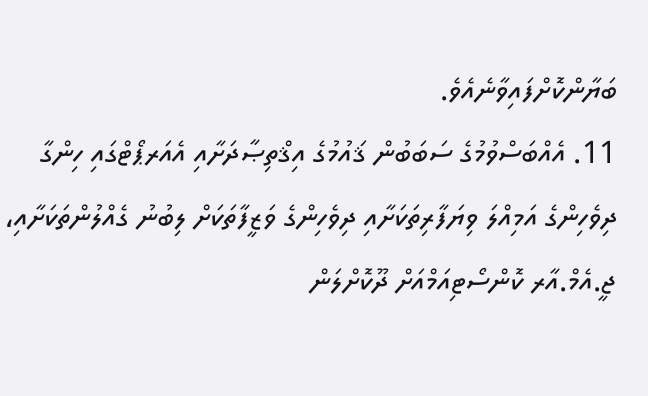ބަޔާންކޮށްފައިވާނެއެވެ.
11. އެއްބަސްވުމުގެ ސަބަބުން ޤައުމުގެ އިޤްތިޞާދަށާއި އެއަރޕޯޓްގައި ހިންގާ ދިވެހިންގެ އަމިއްލަ ވިޔަފާރިތަކަށާއި ދިވެހިންގެ ވަޒީފާތަކަށް ލިބުނު ގެއްލުންތަކަށާއި، ޖީ.އެމް.އާރ ކޮންސޯޓިއަމްއަށް ދޫކޮށްލަން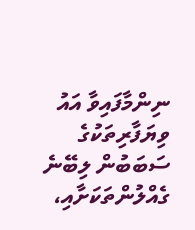ނިންމާފައިވާ އައު ވިޔަފާރިތަކުގެ ސަބަބުން ލިބޭނެ ގެއްލުންތަކަށާއި،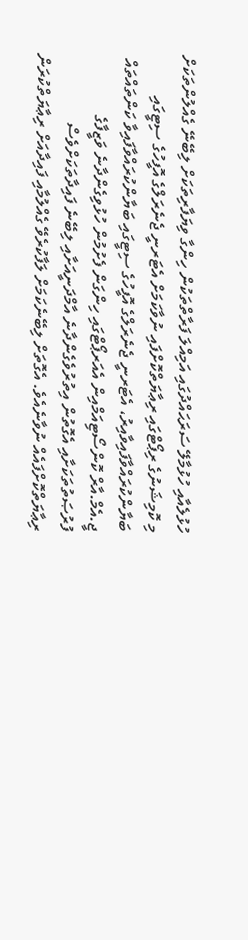ހުޅުލެއާއި ހުޅުމާލޭ ސަރަޙައްދުގައި އަމިއްލަ ފަރާތްތަކުން ހިންގާ ވިޔަފާރިތަކަށް ލިބޭނޭ ގެއްލުންތަކަށް މި ކޮމިޝަނުގެ ރިޕޯޓްގައި ރިޢާޔަތްކޮށްފައި ނުވާކަމަށް އެޓަރނީ ޖެނެރަލްގެ އޮފީހުގެ ސިޓީގައި ބަޔާންކުރައްވާފައިވާއިރު، އެޓަރނީ ޖެނެރަލްގެ އޮފީހުގެ ސިޓީގައި ބަޔާންކުރައްވާފައިވާ ކަންތައްތައް ޖީ.އެމް.އާރް ކޮންސޯޓިއަމްއިން އެއަރޕޯޓްގައި ހިންގަން ފެށުމުން ހުޅުވިގެންދާނެ ވަޒީފާގެ ފުރުޞަތުތަކަށާއި އެގޮތުން އިތުރުވެގެންދާނެ އާމްދަނީއަށާއި ލިބޭނެ ފައިދާތަކަށްވެސް ރިޢާޔަތްކޮށްފައެއް ނުވާނެއެވެ. އެގޮތަށް ލިބޭނެކަމަށް ލަފާކުރެވޭ ގެއްލުމާއި ފައިދާއަށް ރިޢާޔަތްކުރަން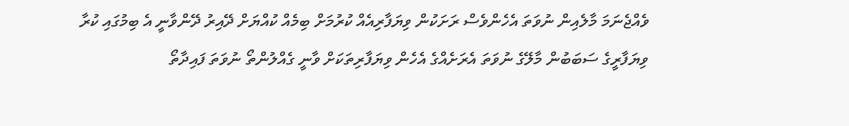ވެއްޖެނަމަ މާލެއިން ނުވަތަ އެހެންވެސް ރަށަކުން ވިޔަފާރިއެއް ކުރުމަށް ބިމެއް ކުއްޔަށް ދޭއިރު ދޭންވާނީ އެ ބިމުގައި ކުރާ ވިޔަފާރީގެ ސަބަބުން މާލޭގެ ނުވަތަ އެރަށެއްގެ އެހެން ވިޔަފާރިތަކަށް ވާނީ ގެއްލުންތޯ ނުވަތަ ފައިދާތޯ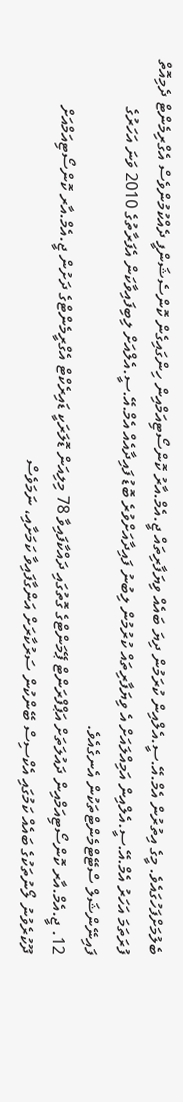ބެލުމަށްފަހުގައެވެ. މީގެ އިތުރުން އެމް.އޭ.ސީ.އެލްއިން ކުރަމުން ދިޔަ ބައެއް ވިޔަފާރިތައް ޖީ.އެމް.އާރު ކޮންސޯޓިއަމްއިން ހިންގައިގެން ކޮންސެޝަންފީ ދެއްކުމުންވެސް އެގްރިމެންޓް ދެމިއޮތް ފުރަތަމަ އަހަރު އެމް.އޭ.ސީ.އެލްއިން އަމިއްލައަށް އެ ވިޔަފާރިތައް ކުރުމުން ލިބުނު ފައިދާއަށްވުރެ ބޮޑު ފައިދާއެއް އެމް.އޭ.ސީ.އެލްއަށް ލިބިފައިވާކަން އެފަރާތުގެ 2010 ވަނަ އަހަރުގެ ފައިނޭންޝަލް ސްޓޭޓްމެންޓްތަކުން އެނގެއެވެ.
12. ޖީ.އެމް.އާރ ކޮންސޯޓިއަމްއިން ދައުލަތަށް އަޕްފްރަންޓް ޕޭމަންޓްގެ ގޮތުގައި ދައްކާފައިވާ 78 މިލިއަން ޑޮލަރަކީ ޑައިރެކްޓް އެގްރީމެންޓްގެ ދަށުން ޖީ.އެމް.އާރ ކޮންސޯޓިއަމްއަށް ދޫކުރެވުނު ލޯނުތަކުގެ ބައެއް ކަމުގައި އެކްސިސް ބޭންކުން ސަރުކާރަށް އަންގާފައިވާ ކަމަށާއި، ނަމަވެސް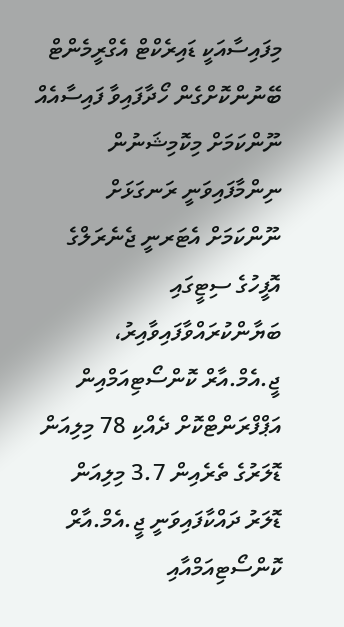މިފައިސާއަކީ ޑައިރެކްޓް އެގްރީމެންޓް ބޭނުންކޮށްގެން ހޯދާފައިވާ ފައިސާއެއް ނޫންކަމަށް މިކޮމިޝަނުން ނިންމާފައިވަނީ ރަނގަޅަށް ނޫންކަމަށް އެޓަރނީ ޖެނެރަލްގެ އޮފީހުގެ ސިޓީގައި ބަޔާންކުރައްވާފައިވާއިރު، ޖީ.އެމް.އާރް ކޮންސޯޓިއަމްއިން އަޕްފްރަންޓްކޮށް ދެއްކި 78 މިލިއަން ޑޮލަރުގެ ތެރެއިން 3.7 މިލިއަން ޑޮލަރު ދައްކާފައިވަނީ ޖީ.އެމް.އާރް ކޮންސޯޓިއަމްއާއި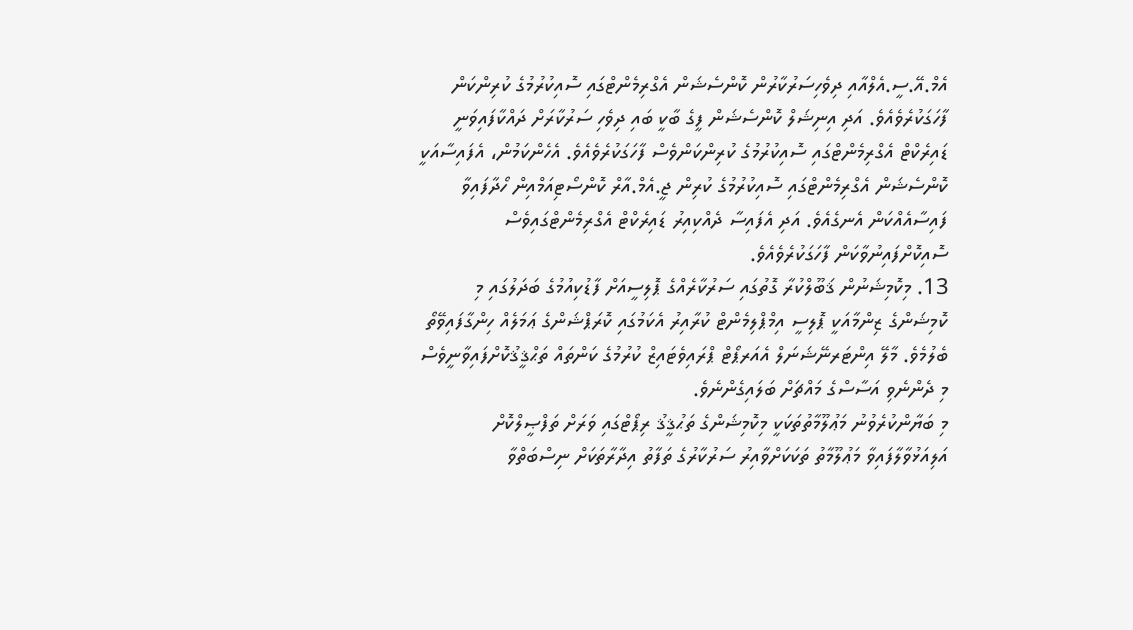އެމް.އޭ.ސީ.އެލްއާއި ދިވެހިސަރުކާރުން ކޮންސެޝަން އެގްރިމެންޓްގައި ސޮއިކުރުމުގެ ކުރިންކަން ފާހަގަކުރެވެއެވެ. އަދި އިނިޝަލް ކޮންސެޝަން ފީގެ ބާކީ ބައި ދިވެހި ސަރުކާރަށް ދައްކާފައިވަނީ ޑައިރެކްޓް އެގްރިމެންޓްގައި ސޮއިކުރުމުގެ ކުރިންކަންވެސް ފާހަގަކުރެވެއެވެ. އެހެންކަމުން، އެފައިސާއަކީ ކޮންސެޝަން އެގްރިމެންޓްގައި ސޮއިކުރުމުގެ ކުރިން ޖީ.އެމް.އާރް ކޮންސޯޓިއަމްއިން ހޯދާފައިވާ ފައިސާއެއްކަން އެނގެއެވެ. އަދި އެފައިސާ ދެއްކިއިރު ޑައިރެކްޓް އެގްރިމެންޓްގައިވެސް ސޮއިކޮށްފައިނުވާކަން ފާހަގަކުރެވެއެވެ.
13. މިކޮމިޝަނުން ޤަބޫލްކުރާ ގޮތުގައި ސަރުކާރެއްގެ ޕޮލިސީއަށް ފާޑުކިއުމުގެ ބަދަލުގައި މި ކޮމިޝަންގެ ޒިންމާއަކީ ޕޮލިސީ އިމްޕްލިމެންޓް ކުރާއިރު އެކަމުގައި ކޮރަޕްޝަންގެ ޢަމަލެއް ހިންގާފައިވޭތޯ ބެލުމެވެ. މާލޭ އިންޓަރނޭޝަނަލް އެއަރޕޯޓް ޕްރައިވެޓައިޒް ކުރުމުގެ ކަންތައް ތަޙްޤީޤުކޮށްފައިވާނީވެސް މި ދެންނެވި އަސާސްގެ މައްޗަށް ބަލައިގެންނެވެ.
މި ބަޔާންކުރެވުނު މަޢުލޫމާތުތަކަކީ މިކޮމިޝަންގެ ތަޙުޤީޤު ރިޕޯޓްގައި ވަރަށް ތަފްޞީލްކޮށް އަލިއަޅުވާލާފައިވާ މަޢުލޫމާތު ތަކަކަށްވާއިރު ސަރުކާރުގެ ތަފާތު އިދާރާތަކަށް ނިސްބަތްވާ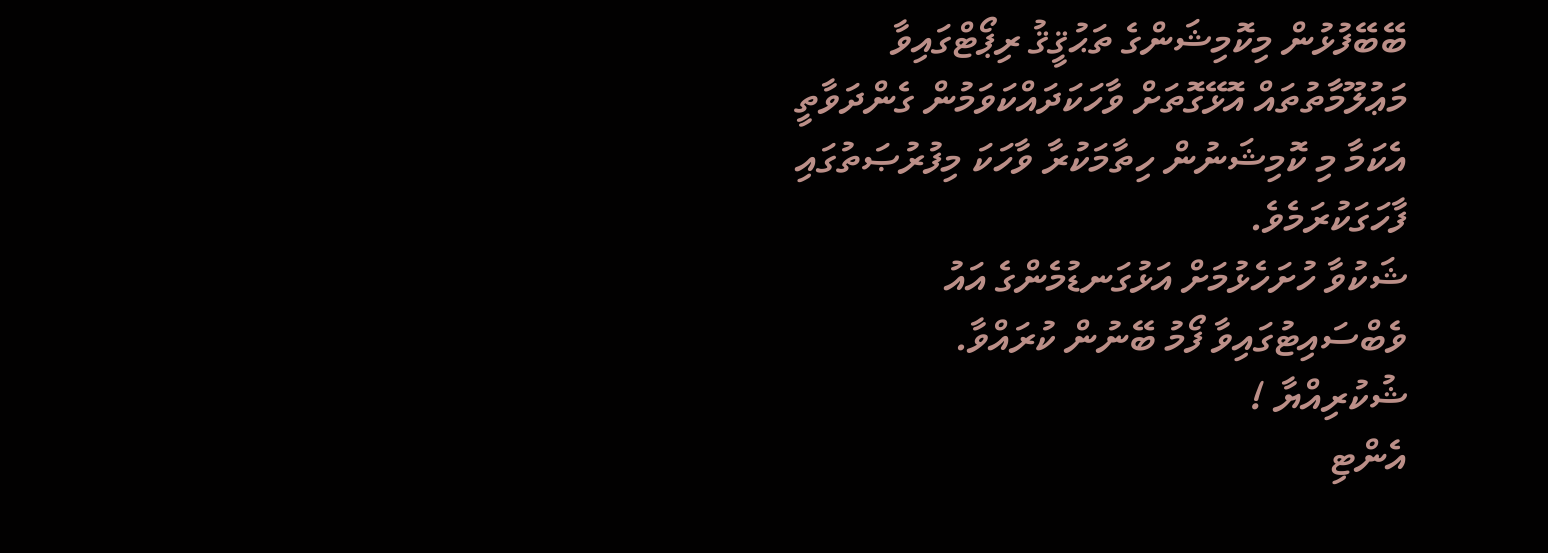ބޭބޭފުޅުން މިކޮމިޝަންގެ ތަޙުޤީޤު ރިޕޯޓްގައިވާ މަޢުލޫމާތުތައް އޮޅޭގޮތަށް ވާހަކަދައްކަވަމުން ގެންދަވާތީ އެކަމާ މި ކޮމިޝަނުން ހިތާމަކުރާ ވާހަކަ މިފުރުޞަތުގައި ފާހަގަކުރަމެވެ.
ޝަކުވާ ހުށަހެޅުމަށް އަޅުގަނޑުމެންގެ އައު ވެބްސައިޓުގައިވާ ފޯމު ބޭނުން ކުރައްވާ.
ޝުކުރިއްޔާ !
އެންޓި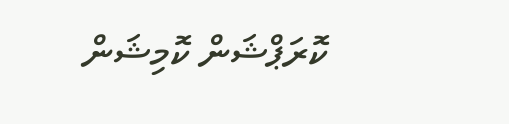ކޮރަޕްޝަން ކޮމިޝަން